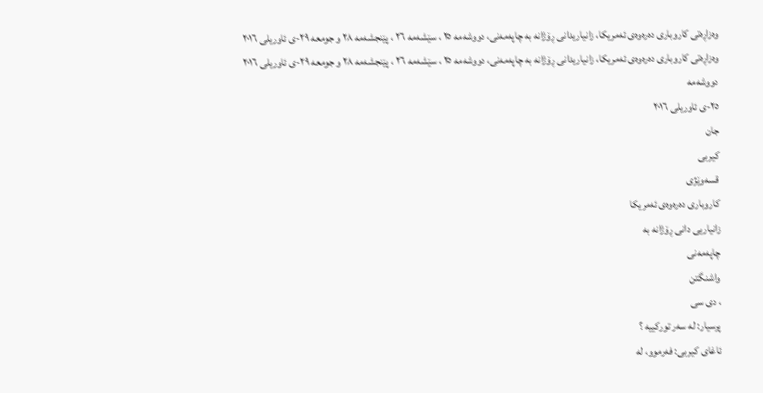وەزاڕەتی کاروباری دەرەوەی ئەمریکا، زانیاریدانی ڕۆژانە بە چاپەمەنی، دووشەمە ٢٥ ، سێشەمە ٢٦ ، پێنجشەمە ٢٨ و جومعە ٢٩-ی ئاوریلی ٢٠١٦
وەزاڕەتی کاروباری دەرەوەی ئەمریکا، زانیاریدانی ڕۆژانە بە چاپەمەنی، دووشەمە ٢٥ ، سێشەمە ٢٦ ، پێنجشەمە ٢٨ و جومعە ٢٩-ی ئاوریلی ٢٠١٦
دووشەمە
٢٥-ی ئاوریلی ٢٠١٦
جان
کیربی
قسەوێژی
کاروباری دەرەوەی ئەمریکا
زانیاریی دانی ڕۆژانە بە
چاپەمەنی
واشنگتن
، دی سی
پرسیار: لە سەر تورکییە ؟
ئاغای کیربی: فەرموو، لە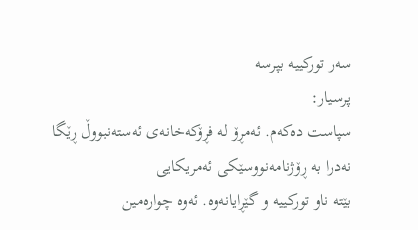سەر تورکییە بپرسە
پرسیار:
سپاست دەکەم. ئەمڕۆ لە فڕۆکەخانەی ئەستەنبووڵ ڕێگا نەدرا بە ڕۆژنامەنووسێکی ئەمریکایی
بێتە ناو تورکییە و گێڕایانەوە. ئەوە چوارەمین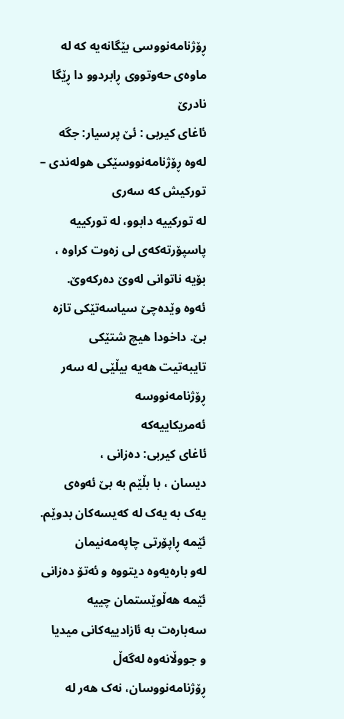ڕۆژنامەنووسی بێگانەیە کە لە ماوەی حەوتووی ڕابردوو دا ڕێگا نادرێ
ئاغای کیربی : ئێ پرسیار: جگە
لەوە ڕۆژنامەنووسێکی هولەندی – تورکیش کە سەری
لە تورکییە دابوو، لە تورکییە پاسپۆرتەکەی لی زەوت کراوە ، بۆیە ناتوانی لەوێ دەرکەوێ.
ئەوە وێدەچێ سیاسەتێکی تازە بێ. داخودا هیچ شتێکی تایبەتیت هەیە بیڵێی لە سەر ڕۆژنامەنووسە
ئەمریکاییەکە
ئاغای کیربی: دەزانی ،
دیسان ، با بڵێم بە بێ ئەوەی یەک بە یەک لە کەیسەکان بدوێم. ئێمە ڕاپۆرتی چاپەمەنیمان
لەو بارەیەوە دیتووە و ئەتۆ دەزانی ئێمە هەڵوێستمان چییە سەبارەت بە ئازادییەکانی میدیا
و جووڵانەوە لەگەڵ ڕۆژنامەنووسان، نەک هەر لە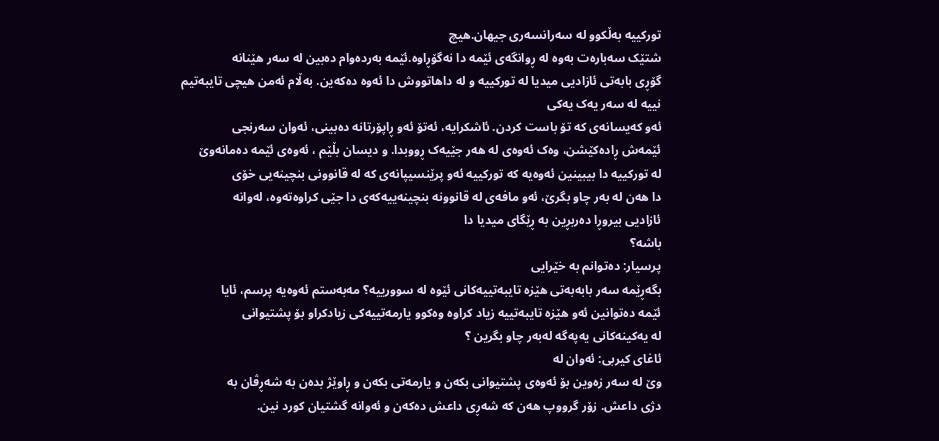تورکییە بەڵکوو لە سەرانسەری جیهان.هیچ
شتێک سەبارەت بەوە لە ڕوانگەی ئێمە دا نەگۆڕاوە.ئێمە بەردەوام دەبین لە سەر هێنانە
گۆڕی بابەتی ئازادیی میدیا لە تورکییە و لە داهاتووش دا ئەوە دەکەین. بەڵام ئەمن هیچی تایبەتیم نییە لە سەر یەک یەکی
ئەو کەیسانەی کە تۆ باست کردن. ئاشکرایە، ئەتۆ ئەو ڕاپۆرتانە دەبینی، ئەوان سەرنجی
ئێمەش ڕادەکێشن، وەک ئەوەی لە هەر جێیەک ڕووبدا. و دیسان بڵێم ، ئەوەی ئێمە دەمانەوێ
لە تورکییە دا بیبینین ئەوەیە کە تورکییە ئەو پرێنسیپانەی کە لە قانوونی بنچینەیی خۆی
دا هەن لە بەر چاو بگرێ، ئەو مافەی لە قانوونە بنچینەییەکەی دا جێی کراوەتەوە، لەوانە
ئازادیی بیروڕا دەربڕین بە ڕێگای میدیا دا
باشە؟
پرسیار: دەتوانم بە خێرایی
بگەڕێمە سەر بابەبەتی هێزە تایبەتییەکانی ئێوە لە سوورییە؟ مەبەستم ئەوەیە پرسم، ئایا
ئێمە دەتوانین ئەو هێزە تایبەتییە زیاد کراوە وەکوو یارمەتییەکی زیادکراو بۆ پشتیوانی
لە یەکینەکانی یەپەگە لەبەر چاو بگرین ؟
ئاغای کیربی: ئەوان لە
وێ لە سەر زەوین بۆ ئەوەی پشتیوانی بکەن و یارمەتی بکەن و ڕاوێژ بدەن بە شەڕڤان بە
دژی داعش. زۆر گرووپ هەن کە شەڕی داعش دەکەن و ئەوانە گشتیان کورد نین.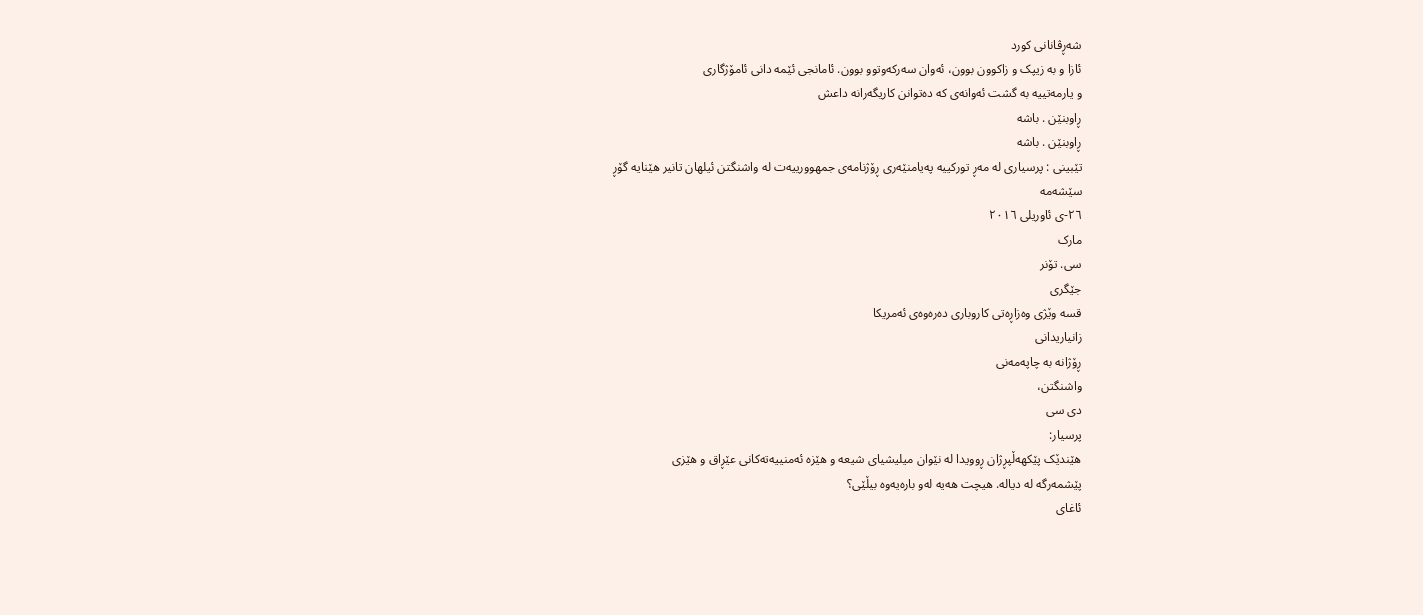شەڕڤانانی کورد
ئازا و بە زیپک و زاکوون بوون، ئەوان سەرکەوتوو بوون. ئامانجی ئێمە دانی ئامۆژگاری
و یارمەتییە بە گشت ئەوانەی کە دەتوانن کاریگەرانە داعش
ڕاوبنێن . باشە
ڕاوبنێن . باشە
تێبینی : پرسیاری لە مەڕ تورکییە پەیامنێەری ڕۆژنامەی جمهوورییەت لە واشنگتن ئیلهان تانیر هێنایە گۆڕ
سێشەمە
٢٦-ی ئاوریلی ٢٠١٦
مارک
سی. تۆنر
جێگری
قسە وێژی وەزاڕەتی کاروباری دەرەوەی ئەمریکا
زانیاریدانی
ڕۆژانە بە چاپەمەنی
واشنگتن،
دی سی
پرسیار:
هێندێک پێکهەڵپڕژان ڕوویدا لە نێوان میلیشیای شیعە و هێزە ئەمنییەتەکانی عێڕاق و هێزی
پێشمەرگە لە دیالە. هیچت هەیە لەو بارەیەوە بیڵێی؟
ئاغای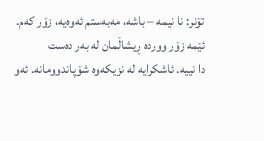تۆنر: نا نیمە – باشە، مەبەستم ئەوەیە، زۆر کەم. ئێمە زۆر ووردە ڕیشاڵمان لە بەر دەست
دا نییە. ئاشکرایە لە نزیکەوە شۆپاندوومانە. ئەو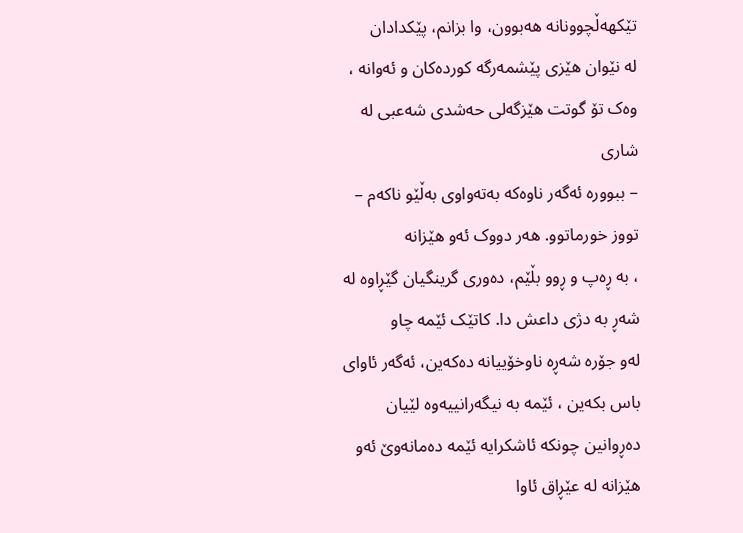تێکهەڵچوونانە هەبوون، وا بزانم، پێکدادان
لە نێوان هێزی پێشمەرگە کوردەکان و ئەوانە ، وەک تۆ گوتت هێزگەلی حەشدی شەعبی لە شاری
– ببوورە ئەگەر ناوەکە بەتەواوی بەڵێو ناکەم – تووز خورماتوو. هەر دووک ئەو هێزانە
، بە ڕەپ و ڕوو بڵێم، دەوری گرینگیان گێڕاوە لە شەڕ بە دژی داعش دا. کاتێک ئێمە چاو
لەو جۆرە شەڕە ناوخۆییانە دەکەین، ئەگەر ئاوای باس بکەین ، ئێمە بە نیگەرانییەوە لێیان
دەڕوانین چونکە ئاشکرایە ئێمە دەمانەوێ ئەو هێزانە لە عێڕاق ئاوا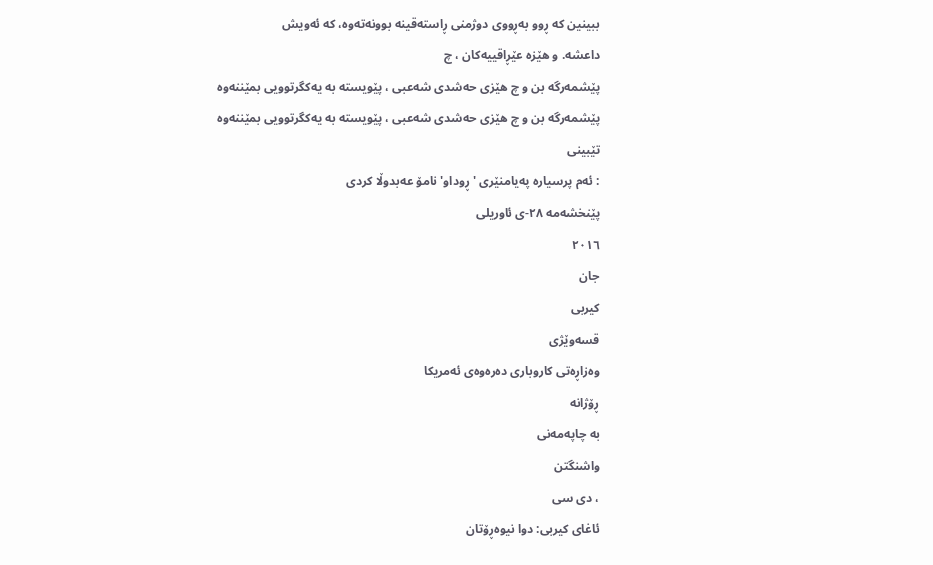ببینین کە ڕوو بەڕووی دوژمنی ڕاستەقینە بوونەتەوە، کە ئەویش
داعشە. و هێزە عێڕاقییەکان ، چ
پێشمەرگە بن و چ هێزی حەشدی شەعبی ، پێویستە بە یەکگرتوویی بمێننەوە
پێشمەرگە بن و چ هێزی حەشدی شەعبی ، پێویستە بە یەکگرتوویی بمێننەوە
تێبینی
: ئەم پرسیارە پەیامنێری 'ڕوداو' نامۆ عەبدوڵا کردی
پێنخشەمە ٢٨-ی ئاوریلی
٢٠١٦
جان
کیربی
قسەوێژی
وەزاڕەتی کاروباری دەرەوەی ئەمریکا
ڕۆژانە
بە چاپەمەنی
واشنگتن
، دی سی
ئاغای کیربی: دوا نیوەڕۆتان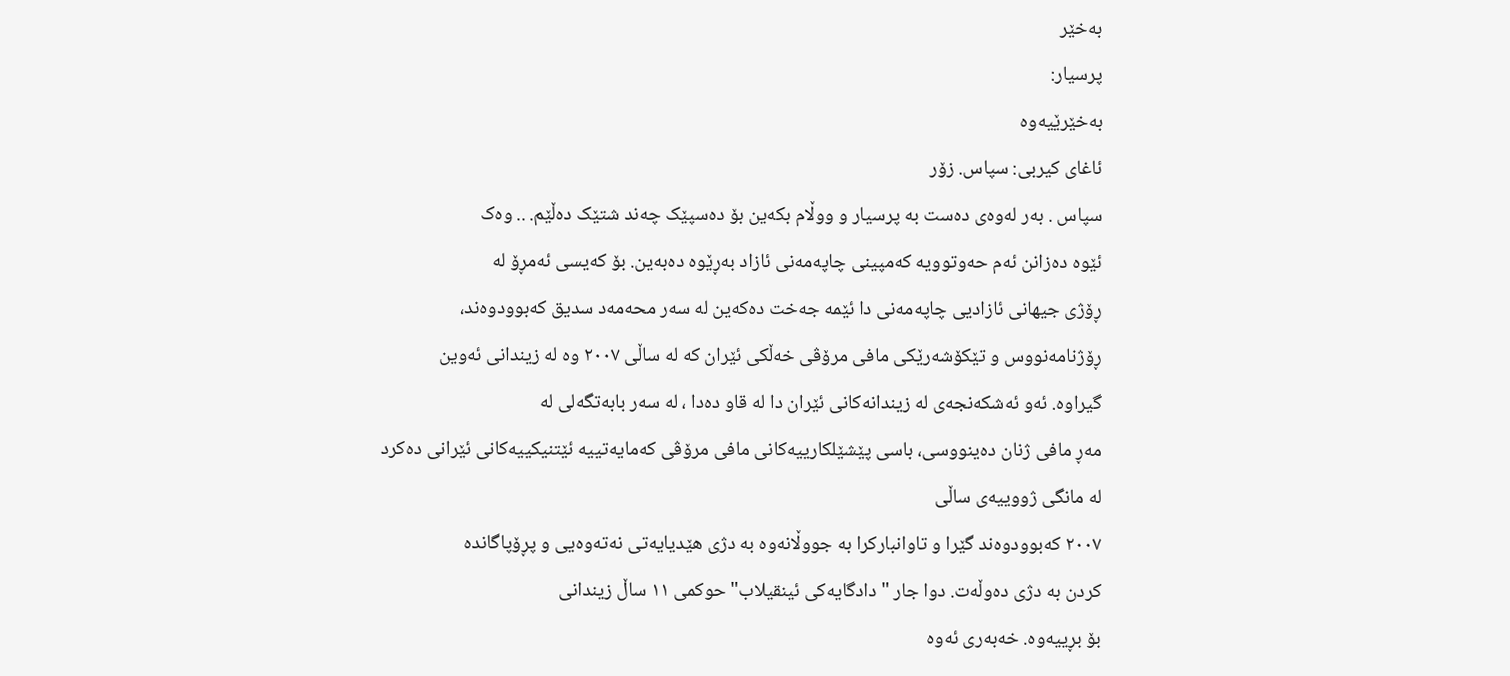بەخێر
پرسیار:
بەخێرێیەوە
ئاغای کیربی: سپاس. زۆر
سپاس . بەر لەوەی دەست بە پرسیار و ووڵام بکەین بۆ دەسپێک چەند شتێک دەڵێم. .. وەک
ئێوە دەزانن ئەم حەوتوویە کەمپینی چاپەمەنی ئازاد بەڕێوە دەبەین. بۆ کەیسی ئەمڕۆ لە
ڕۆژی جیهانی ئازادیی چاپەمەنی دا ئێمە جەخت دەکەین لە سەر محەمەد سدیق کەبوودوەند،
ڕۆژنامەنووس و تێکۆشەرێکی مافی مرۆڤی خەڵکی ئێران کە لە ساڵی ٢٠٠٧ وە لە زیندانی ئەوین
گیراوە. ئەو ئەشکەنجەی لە زیندانەکانی ئێران دا لە قاو دەدا ، لە سەر بابەتگەلی لە
مەڕ مافی ژنان دەینووسی، باسی پێشێلکارییەکانی مافی مرۆڤی کەمایەتییە ئێتنیکییەکانی ئێرانی دەکرد
لە مانگی ژووییەی ساڵی
٢٠٠٧ کەبوودوەند گێرا و تاوانبارکرا بە جووڵانەوە بە دژی هێدیایەتی نەتەوەیی و پڕۆپاگاندە
کردن بە دژی دەوڵەت. دوا جار " دادگایەکی ئینقیلاب" حوکمی ١١ ساڵ زیندانی
بۆ بڕییەوە. خەبەری ئەوە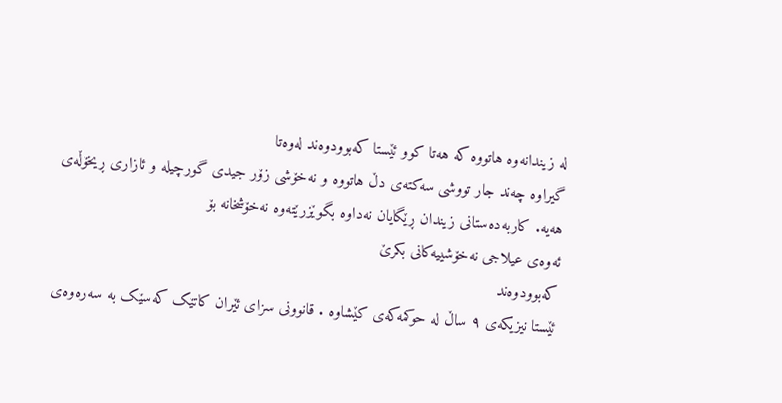لە زیندانەوە هاتووە کە هەتا کوو ئێستا کەبوودوەند لەوەتا
گیراوە چەند جار تووشی سەکتەی دڵ هاتووە و نەخۆشی زۆر جیدی گورچیلە و ئازاری ڕیخۆڵەی
هەیە. کاربەدەستانی زیندان ڕێگایان نەداوە بگوێزرێتەوە نەخۆشخانە بۆ
ئەوەی عیلاجی نەخۆشییەکانی بکرێ
کەبوودوەند
ئێستا نیزیکەی ٩ ساڵ لە حوکمەکەی کێشاوە . قانوونی سزای ئێران کاتێک کەسێک بە سەرەوەی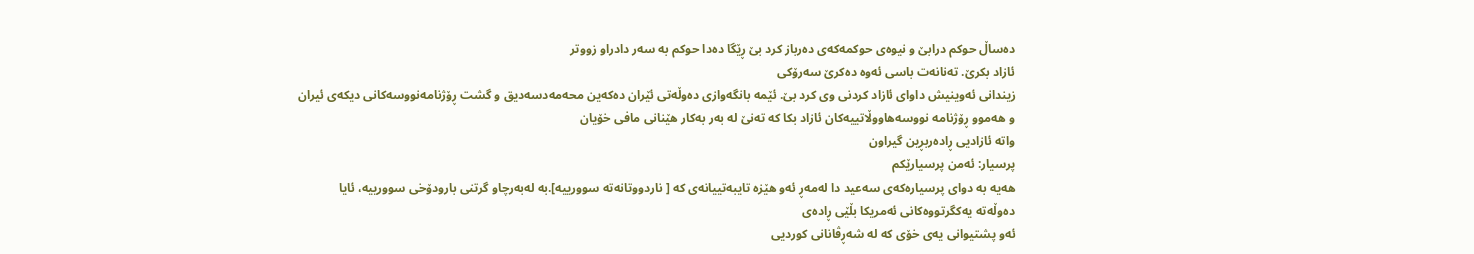دەساڵ حوکم درابێ و نیوەی حوکمەکەی دەرباز کرد بێ ڕێگا دەدا حوکم بە سەر دادراو زووتر
ئازاد بکرێ. تەنانەت باسی ئەوە دەکرێ سەرۆکی
زیندانی ئەوینیش داوای ئازاد کردنی وی کرد بێ. ئێمە بانگەوازی دەوڵەتی ئێران دەکەین محەمەدسەدیق و گشت ڕۆژنامەنووسەکانی دیکەی ئیران
و هەموو ڕۆژنامە نووسەهاووڵاتییەکان ئازاد بکا کە تەنێ لە بەر بەکار هێنانی مافی خۆیان
واتە ئازادیی ڕادەربڕین گیراون
پرسیار: ئەمن پرسیارێکم
هەیە بە دوای پرسیارەکەی سەعید دا لەمەڕ ئەو هێزە تایبەتییانەی کە [ ناردووتانەتە سوورییە].بە لەبەرچاو گرتنی بارودۆخی سوورییە، ئایا
دەوڵەتە یەکگرتووەکانی ئەمریکا بڵێی ڕادەی
ئەو پشتیوانی یەی خۆی کە لە شەڕڤانانی کوردیی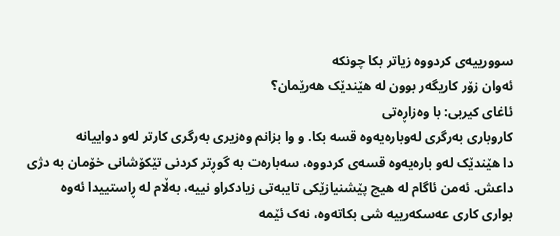سوورییەی کردووە زیاتر بکا چونکە
ئەوان زۆر کاریگەر بوون لە هێندێک هەرێمان؟
ئاغای کیربی: با وەزاڕەتی
کاروباری بەرگری لەوبارەیەوە قسە بکا. و وا بزانم وەزیری بەرگری کارتر لەو دواییانە
دا هێندێک لەو بارەیەوە قسەی کردووە، سەبارەت بە گوڕتر کردنی تێکۆشانی خۆمان بە دژی
داعش. ئەمن ئاگام لە هیچ پێشنیازێکی تایبەتی زیادکراو نییە، بەڵام لە ڕاستییدا ئەوە
بواری کاری عەسکەرییە شی بکاتەوە، نەک ئێمە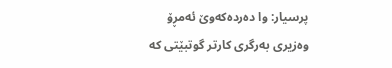پرسیار: وا دەردەکەوێ ئەمڕۆ
وەزیری بەرگری کارتر گوتبێتی کە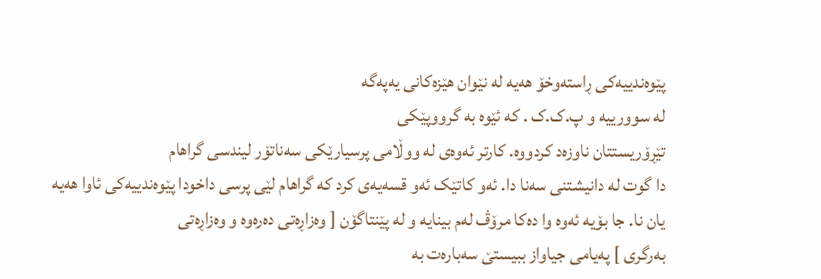پێوەندییەکی ڕاستەوخۆ هەیە لە نێوان هێزەکانی یەپەگە
لە سوورییە و پ.ک.ک . کە ئێوە بە گرووپێکی
تێڕۆریستتان ناوزەد کردووە. کارتر ئەوەی لە ووڵامی پرسیارێکی سەناتۆر لیندسی گراهام
دا گوت لە دانیشتنی سەنا دا. ئەو کاتێک ئەو قسەیەی کرد کە گراهام لێی پرسی داخودا پێوەندییەکی ئاوا هەیە
یان نا. جا بۆیە ئەوە وا دەکا مرۆڤ لەم بینایە و لە پێنتاگۆن [ وەزاڕەتی دەرەوە و وەزاڕەتی
بەرگری ] پەیامی جیاواز ببیستێ سەبارەت بە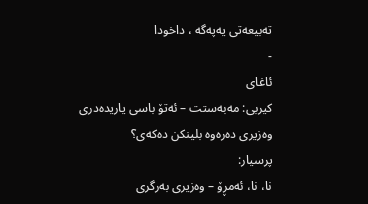تەبیعەتی یەپەگە ، داخودا
-
ئاغای
کیربی: مەبەستت – ئەتۆ باسی یاریدەدری وەزیری دەرەوە بلینکن دەکەی؟
پرسیار:
نا، نا، ئەمڕۆ – وەزیری بەرگری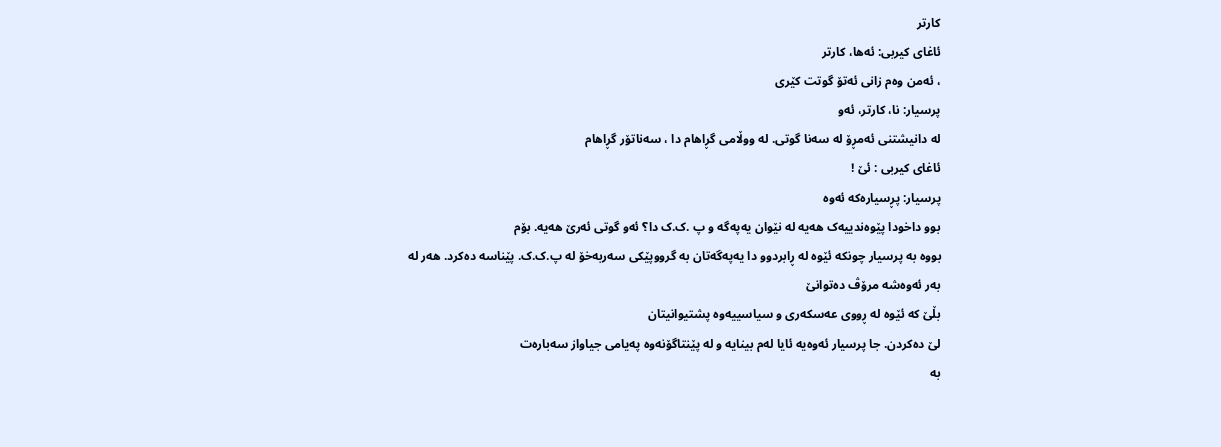کارتر
ئاغای کیربی: ئەها، کارتر
، ئەمن وەم زانی ئەتۆ گوتت کێری
پرسیار: نا، کارتر، ئەو
لە دانیشتنی ئەمڕۆ لە سەنا گوتی. لە ووڵامی گڕاهام دا ، سەناتۆر گڕاهام
ئاغای کیربی : ئێ !
پرسیار: پڕسیارەکە ئەوە
بوو داخودا پێوەندییەک هەیە لە نێوان یەپەگە و پ .ک.ک دا؟ ئەو گوتی ئەرێ هەیە. بۆم
بووە بە پرسیار چونکە ئێوە لە ڕابردوو دا یەپەگەتان بە گرووپێکی سەربەخۆ لە پ.ک.ک. پێناسە دەکرد. هەر لە بەر ئەوەشە مرۆڤ دەتوانێ
بڵێ کە ئێوە لە ڕووی عەسکەری و سیاسییەوە پشتیوانیتان
لێ دەکردن. جا پرسیار ئەوەیە ئایا لەم بینایە و لە پێنتاگۆنەوە پەیامی جیاواز سەبارەت
بە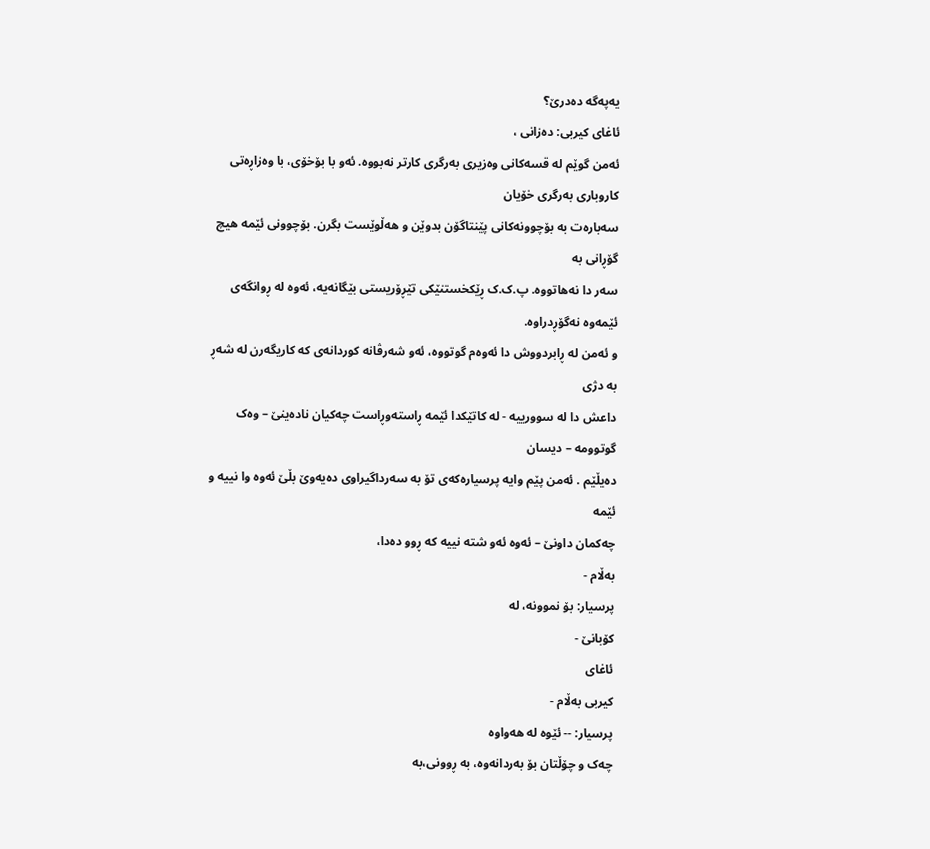یەپەگە دەدرێ؟
ئاغای کیربی: دەزانی ،
ئەمن گوێم لە قسەکانی وەزیری بەرگری کارتر نەبووە. ئەو با بۆخۆی، با وەزاڕەتی کاروباری بەرگری خۆیان
سەبارەت بە بۆچوونەکانی پێنتاگۆن بدوێن و هەڵوێست بگرن. بۆچوونی ئێمە هیچ گۆڕانی بە
سەر دا نەهاتووە. پ.ک.ک ڕێکخستنێکی تێڕۆریستی بێگانەیە، ئەوە لە ڕوانگەی ئێمەوە نەگۆڕدراوە.
و ئەمن لە ڕابردووش دا ئەوەم گوتووە، ئەو شەرڤانە کوردانەی کە کاریگەرن لە شەڕ بە دژی
داعش دا لە سوورییە - لە کاتێکدا ئێمە ڕاستەوڕاست چەکیان نادەینێ – وەک گوتوومە – دیسان
دەیڵێم . ئەمن پێم وایە پرسیارەکەی تۆ بە سەرداگیراوی دەیەوێ بڵێ ئەوە وا نییە و ئێمە
چەکمان داونێ – ئەوە ئەو شتە نییە کە ڕوو دەدا،
بەڵام -
پرسیار: بۆ نموونە، لە
کۆبانێ -
ئاغای
کیربی بەڵام -
پرسیار: -- ئێوە لە هەواوە
چەک و چۆڵتان بۆ بەردانەوە، بە ڕوونی،بە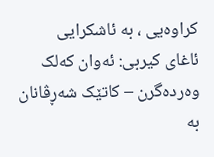کراوەیی ، بە ئاشکرایی
ئاغای کیربی: ئەوان کەلک
وەردەگرن – کاتێک شەڕڤانان بە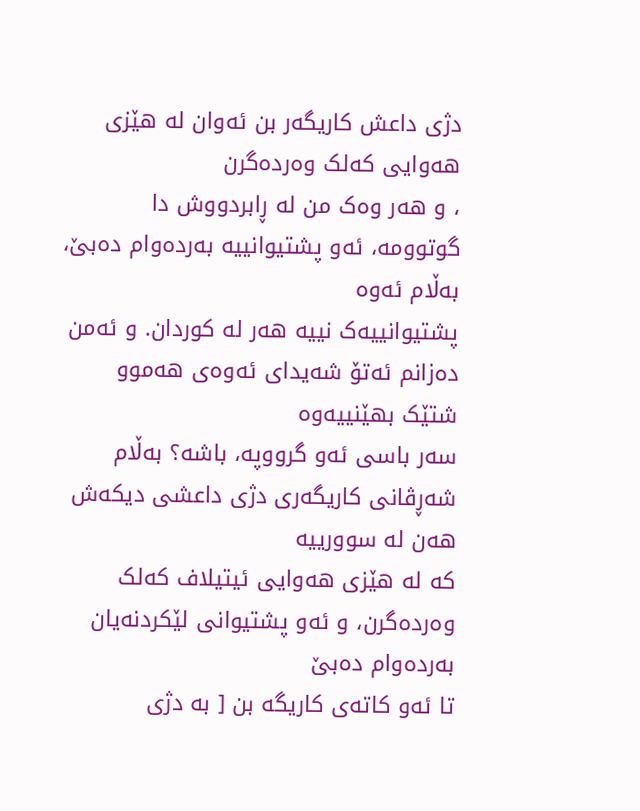دژی داعش کاریگەر بن ئەوان لە هێزی هەوایی کەلک وەردەگرن
، و هەر وەک من لە ڕابردووش دا گوتوومە، ئەو پشتیوانییە بەردەوام دەبێ، بەڵام ئەوە
پشتیوانییەک نییە هەر لە کوردان. و ئەمن دەزانم ئەتۆ شەیدای ئەوەی هەموو شتێک بهێنییەوە
سەر باسی ئەو گرووپە، باشە؟ بەڵام شەڕڤانی کاریگەری دژی داعشی دیکەش هەن لە سوورییە
کە لە هێزی هەوایی ئیتیلاف کەلک وەردەگرن، و ئەو پشتیوانی لێکردنەیان بەردەوام دەبێ
تا ئەو کاتەی کاریگە بن [ بە دژی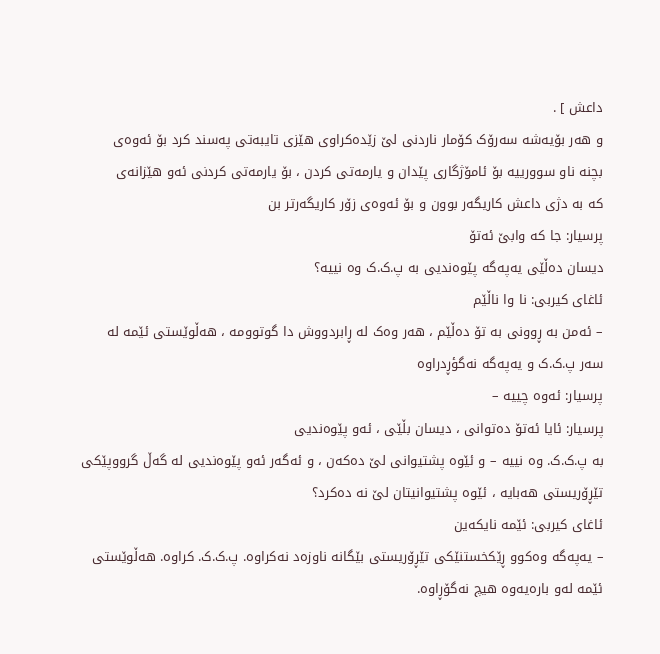داعش ] .
و هەر بۆیەشە سەرۆک کۆمار ناردنی لێ زێدەکراوی هێزی تایبەتی پەسند کرد بۆ ئەوەی
بچنە ناو سوورییە بۆ ئامۆژگاری پێدان و یارمەتی کردن ، بۆ یارمەتی کردنی ئەو هێزانەی
کە بە دژی داعش کاریگەر بوون و بۆ ئەوەی زۆر کاریگەرتر بن
پرسیار: جا کە وابێ ئەتۆ
دیسان دەڵێی یەپەگە پێوەندیی بە پ.ک.ک وە نییە؟
ئاغای کیربی: نا وا ناڵێم
– ئەمن بە ڕوونی بە تۆ دەڵێم ، هەر وەک لە ڕابردووش دا گوتوومە ، هەڵوێستی ئێمە لە
سەر پ.ک.ک و یەپەگە نەگؤڕدراوە
پرسیار: ئەوە چییە –
پرسیار: ئایا ئەتۆ دەتوانی ، دیسان بڵێی ، ئەو پێوەندیی
بە پ.ک.ک. وە نییە – و ئێوە پشتیوانی لێ دەکەن ، و ئەگەر ئەو پێوەندیی لە گەڵ گرووپێکی
تێڕۆریستی هەبایە ، ئێوە پشتیوانیتان لێ نە دەکرد؟
ئاغای کیربی: ئێمە نایکەین
– یەپەگە وەکوو ڕێکخستنێکی تێڕۆریستی بێگانە ناوزەد نەکراوە. پ.ک.ک. کراوە. هەڵوێستی
ئێمە لەو بارەیەوە هیچ نەگۆڕاوە.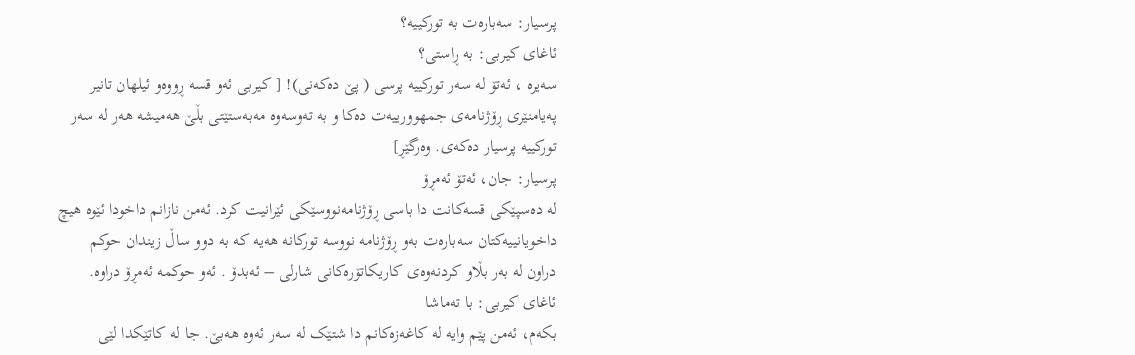پرسیار: سەبارەت بە تورکییە؟
ئاغای کیربی: بە ڕاستی؟
سەیرە ، ئەتۆ لە سەر تورکییە پرسی ( پێ دەکەنی)! [ کیربی ئەو قسە ڕووەو ئیلهان تانیر
پەیامنێری ڕۆژنامەی جمهوورییەت دەکا و بە تەوسەوە مەبەستێتی بڵێ هەمیشە هەر لە سەر
تورکییە پرسیار دەکەی. وەرگێڕ]
پرسیار: جان، ئەتۆ ئەمڕۆ
لە دەسپێکی قسەکانت دا باسی ڕۆژنامەنووسێکی ئێرانیت کرد. ئەمن نازانم داخودا ئێوە هیچ
داخویانییەکتان سەبارەت بەو ڕۆژنامە نووسە تورکانە هەیە کە بە دوو ساڵ زیندان حوکم
دراون لە بەر بڵاو کردنەوەی کاریکاتۆرەکانی شارلی – ئەبدۆ . ئەو حوکمە ئەمڕۆ دراوە.
ئاغای کیربی: با تەماشا
بکەم، ئەمن پێم وایە لە کاغەزەکانم دا شتێک لە سەر ئەوە هەبێ. جا لە کاتێکدا لێی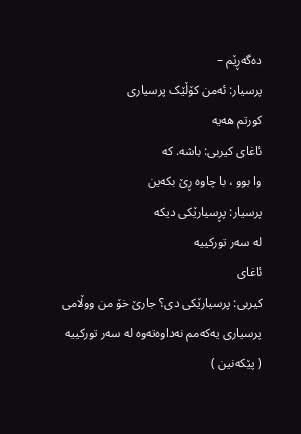دەگەڕێم –
پرسیار: ئەمن کۆڵێک پرسیاری
کورتم هەیە
ئاغای کیربی: باشە. کە
وا بوو ، با چاوە ڕێ بکەین
پرسیار: پڕسیارێکی دیکە
لە سەر تورکییە
ئاغای
کیربی: پرسیارێکی دی؟ جارێ خۆ من ووڵامی پرسیاری یەکەمم نەداوەتەوە لە سەر تورکییە
( پێکەنین )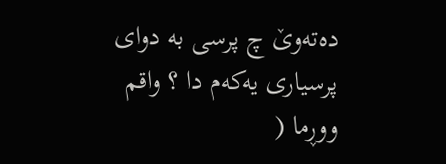دەتەوێ چ پرسی بە دوای
پرسیاری یەکەم دا ؟ واقم ووڕما (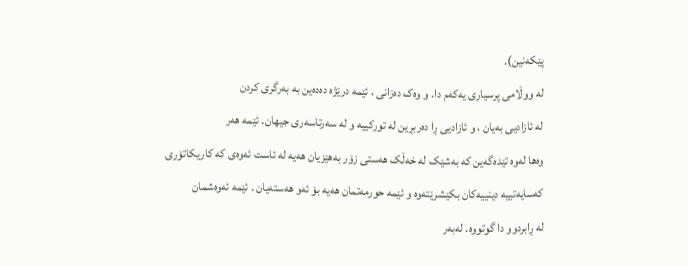پێکەنین).
لە ووڵامی پرسیاری یەکەم دا. و وەک دەزانی ، ئێمە درێژە دەدەین بە بەرگری کردن
لە ئازادیی بەیان ، و ئازادیی ڕا دەربڕین لە تورکییە و لە سەرتاسەری جیهان. ئێمە هەر
وەها لەوە تێدەگەین کە بەشێک لە خەڵک هەستی زۆر بەهێزیان هەیە لە ئاست ئەوەی کە کاریکاتۆری
کەسایەتییە دینییەکان بکێشرێتەوە و ئێمە حورمەتمان هەیە بۆ ئەو هەستەیان . ئێمە ئەوەشمان
لە ڕابردوو دا گوتووە. لەبەر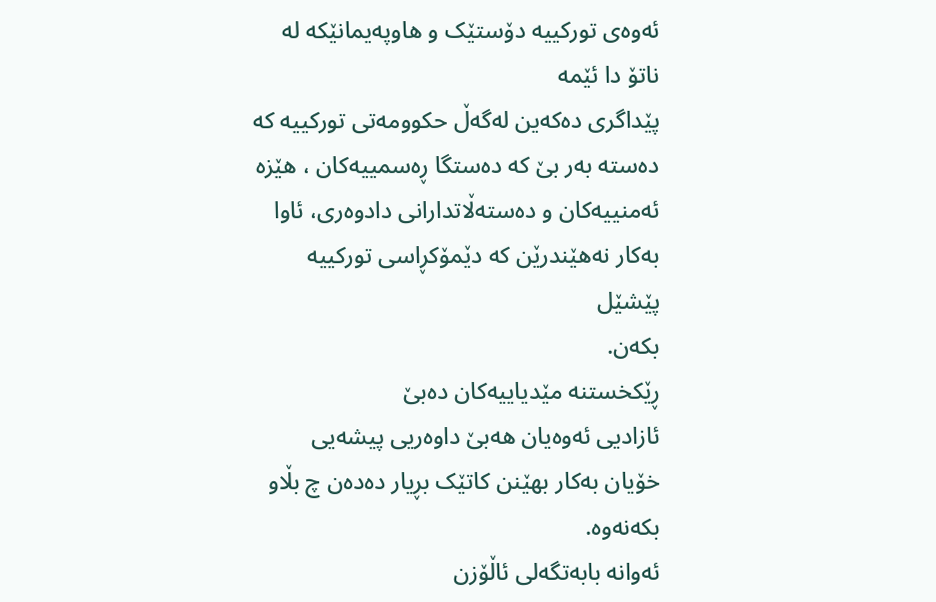ئەوەی تورکییە دۆستێک و هاوپەیمانێکە لە ناتۆ دا ئێمە
پێداگری دەکەین لەگەڵ حکوومەتی تورکییە کە دەستە بەر بێ کە دەستگا ڕەسمییەکان ، هێزە
ئەمنییەکان و دەستەڵاتدارانی دادوەری، ئاوا بەکار نەهێندرێن کە دێمۆکڕاسی تورکییە پێشێل
بکەن.
ڕێکخستنە مێدیاییەکان دەبێ
ئازادیی ئەوەیان هەبێ داوەریی پیشەیی خۆیان بەکار بهێنن کاتێک بڕیار دەدەن چ بڵاو بکەنەوە.
ئەوانە بابەتگەلی ئاڵۆزن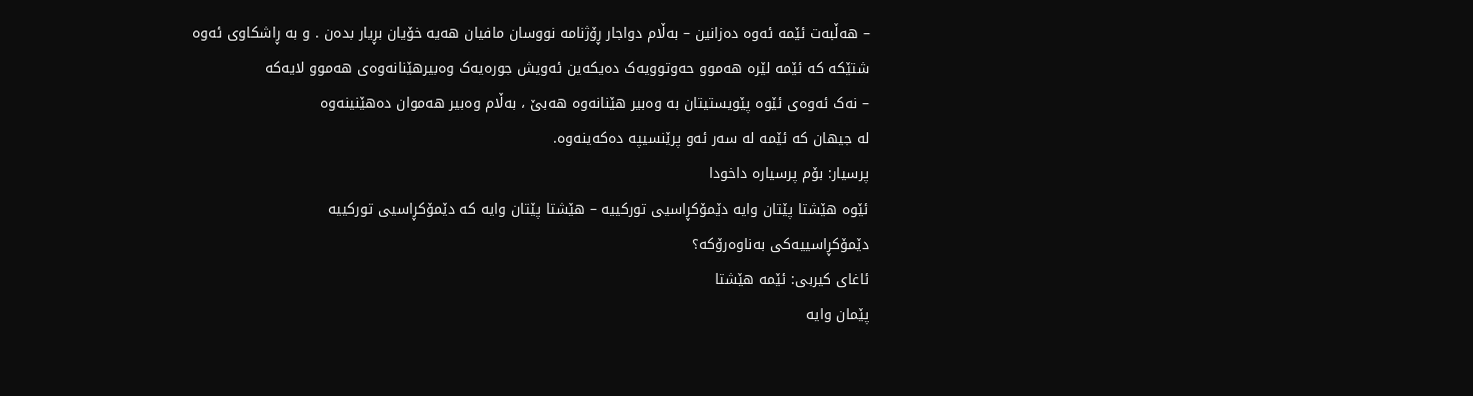– هەڵبەت ئێمە ئەوە دەزانین – بەڵام دواجار ڕۆژنامە نووسان مافیان هەیە خۆیان بڕیار بدەن . و بە ڕاشکاوی ئەوە
شتێکە کە ئێمە لێرە هەموو حەوتوویەک دەیکەین ئەویش جورەیەک وەبیرهێنانەوەی هەموو لایەکە
– نەک ئەوەی ئێوە پێویستیتان بە وەبیر هێنانەوە هەبێ ، بەڵام وەبیر هەموان دەهێنینەوە
لە جیهان کە ئێمە لە سەر ئەو پرێنسیپە دەکەینەوە.
پرسیار: بۆم پرسیارە داخودا
ئێوە هێشتا پێتان وایە دێمۆکڕاسیی تورکییە – هێشتا پێتان وایە کە دێمۆکڕاسیی تورکییە
دێمۆکڕاسییەکی بەناوەرۆکە؟
ئاغای کیربی: ئێمە هێشتا
پێمان وایە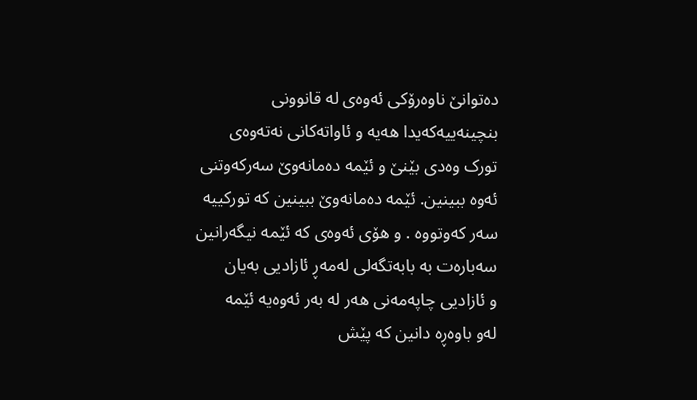دەتوانێ ناوەرۆکی ئەوەی لە قانوونی بنچینەییەکەیدا هەیە و ئاواتەکانی نەتەوەی
تورک وەدی بێنێ و ئێمە دەمانەوێ سەرکەوتنی ئەوە ببینین. ئێمە دەمانەوێ ببینین کە تورکییە
سەر کەوتووە . و هۆی ئەوەی کە ئێمە نیگەرانین سەبارەت بە بابەتگەلی لەمەڕ ئازادیی بەیان
و ئازادیی چاپەمەنی هەر لە بەر ئەوەیە ئێمە
لەو باوەڕە دانین کە پێش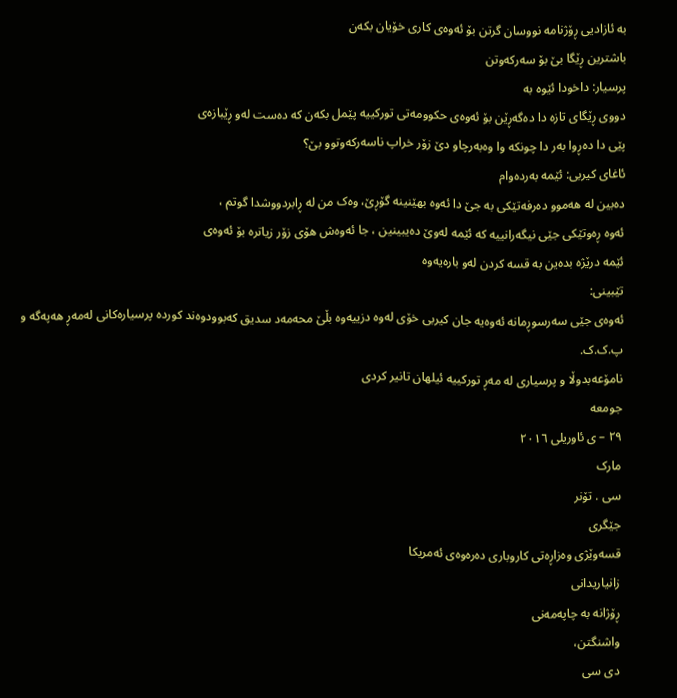بە ئازادیی ڕۆژنامە نووسان گرتن بۆ ئەوەی کاری خۆیان بکەن
باشترین ڕێگا بێ بۆ سەرکەوتن
پرسیار: داخودا ئێوە بە
دووی ڕێگای تازە دا دەگەڕێن بۆ ئەوەی حکوومەتی تورکییە پێمل بکەن کە دەست لەو ڕێبازەی
پێی دا دەڕوا بەر دا چونکە وا وەبەرچاو دێ زۆر خراپ ناسەرکەوتوو بێ؟
ئاغای کیربی: ئێمە بەردەوام
دەبین لە هەموو دەرفەتێکی بە جێ دا ئەوە بهێنینە گۆڕێ، وەک من لە ڕابردووشدا گوتم ،
ئەوە ڕەوتێکی جێی نیگەرانییە کە ئێمە لەوێ دەیبینین ، جا ئەوەش هۆی زۆر زیاترە بۆ ئەوەی
ئێمە درێژە بدەین بە قسە کردن لەو بارەیەوە
تێبینی:
ئەوەی جێی سەرسوڕمانە ئەوەیە جان کیربی خۆی لەوە دزییەوە بڵێ محەمەد سدیق کەبوودوەند کوردە پرسیارەکانی لەمەڕ هەپەگە و پ.ک.ک.
نامۆعەبدوڵا و پرسیاری لە مەڕ تورکییە ئیلهان تانیر کردی
جومعە
٢٩ – ی ئاوریلی ٢٠١٦
مارک
سی . تۆنر
جێگری
قسەوێژی وەزاڕەتی کاروباری دەرەوەی ئەمریکا
زانیاریدانی
ڕۆژانە بە چاپەمەنی
واشنگتن،
دی سی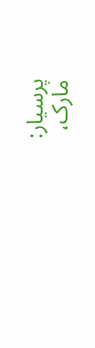پرسیار:
مارک،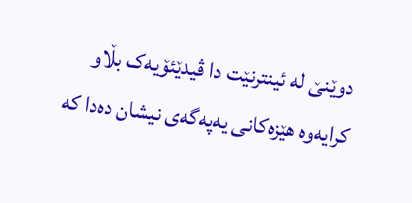دوێنێ لە ئینترنێت دا ڤیدێئۆیەک بڵاو کرایەوە هێزەکانی یەپەگەی نیشان دەدا کە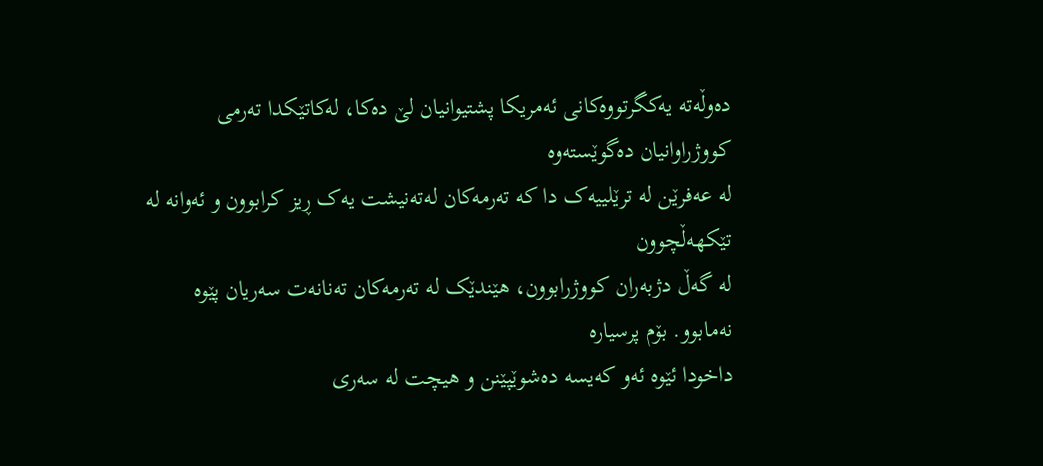دەوڵەتە یەکگرتووەکانی ئەمریکا پشتیوانیان لێ دەکا، لەکاتێکدا تەرمی کووژراوانیان دەگوێستەوە
لە عەفرێن لە ترێلییەک دا کە تەرمەکان لەتەنیشت یەک ڕیز کرابوون و ئەوانە لە تێکهەڵچوون
لە گەڵ دژبەران کووژرابوون، هێندێک لە تەرمەکان تەنانەت سەریان پێوە نەمابوو. بۆم پرسیارە
داخودا ئێوە ئەو کەیسە دەشوێپێنن و هیچت لە سەری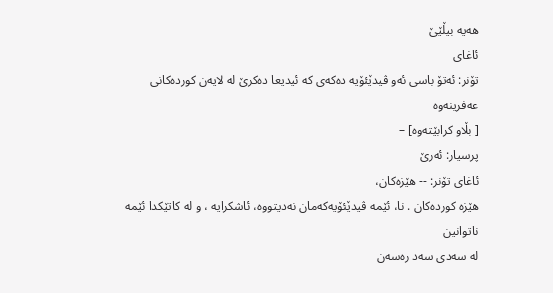هەیە بیڵێێ
ئاغای
تۆنر: ئەتۆ باسی ئەو ڤیدێئۆیە دەکەی کە ئیدیعا دەکرێ لە لایەن کوردەکانی عەفرینەوە
[ بڵاو کرابێتەوە] –
پرسیار: ئەرێ
ئاغای تۆنر: -- هێزەکان،
هێزە کوردەکان . نا، ئێمە ڤیدێئۆیەکەمان نەدیتووە، ئاشکرایە ، و لە کاتێکدا ئێمە ناتوانین
لە سەدی سەد رەسەن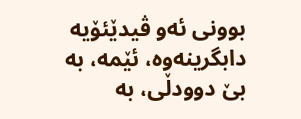بوونی ئەو ڤیدێئۆیە دابگرینەوە، ئێمە، بە بێ دوودڵی، بە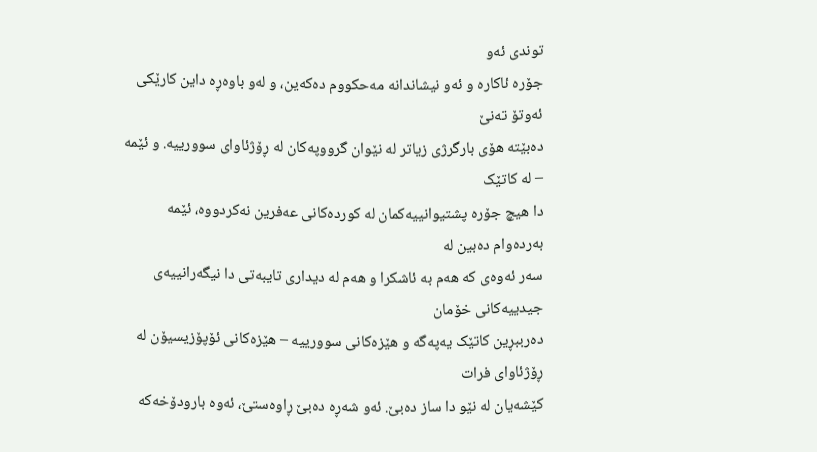توندی ئەو
جۆرە ئاکارە و ئەو نیشاندانە مەحکووم دەکەین، و لەو باوەڕە داین کارێکی ئەوتۆ تەنێ
دەبێتە هۆی بارگرژی زیاتر لە نێوان گرووپەکان لە ڕۆژئاوای سوورییە. و ئێمە – لە کاتێک
دا هیچ جۆرە پشتیوانییەکمان لە کوردەکانی عەفرین نەکردووە، ئێمە بەردەوام دەبین لە
سەر ئەوەی کە هەم بە ئاشکرا و هەم لە دیداری تایبەتی دا نیگەرانییەی جیدییەکانی خۆمان
دەرببڕین کاتێک یەپەگە و هێزەکانی سوورییە – هێزەکانی ئۆپۆزیسیۆن لە ڕۆژئاوای فرات
کێشەیان لە نێو دا ساز دەبێ. ئەو شەڕە دەبێ ڕاوەستێ، ئەوە بارودۆخەکە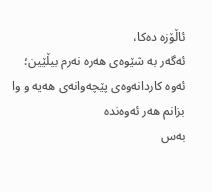ئاڵۆزە دەکا،
ئەگەر بە شێوەی هەرە نەرم بیڵێین؛ ئەوە کاردانەوەی پێچەوانەی هەیە و وا بزانم هەر ئەوەندە
بەس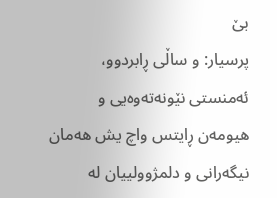بێ
پرسیار: و ساڵی ڕابردوو،
ئەمنستی نێونەتەوەیی و هیومەن ڕایتس واچ یش هەمان نیگەرانی و دلمژوولییان لە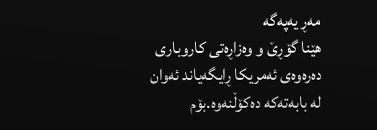مەڕ یەپەگە
هێنا گۆڕێ و وەزاڕەتی کاروباری دەرەوەی ئەمریکا ڕایگەیاند ئەوان لە بابەتەکە دەکۆڵنەوە.بۆم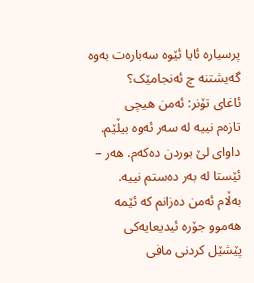پرسیارە ئایا ئێوە سەبارەت بەوە گەیشتنە چ ئەنجامێک؟
ئاغای تۆنر: ئەمن هیچی
تازەم نییە لە سەر ئەوە بیڵێم. داوای لێ بوردن دەکەم. هەر – ئێستا لە بەر دەستم نییە.
بەڵام ئەمن دەزانم کە ئێمە هەموو جۆرە ئیدیعایەکی
پێشێل کردنی مافی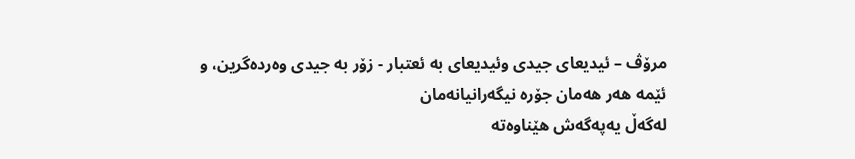مرۆڤ – ئیدیعای جیدی وئیدیعای بە ئعتبار - زۆر بە جیدی وەردەگرین، و ئێمە هەر هەمان جۆرە نیگەرانیانەمان
لەگەڵ یەپەگەش هێناوەتە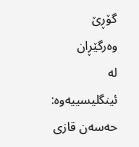گۆڕێ
وەرگێڕان
لە ئینگلیسییەوە: حەسەن قازی